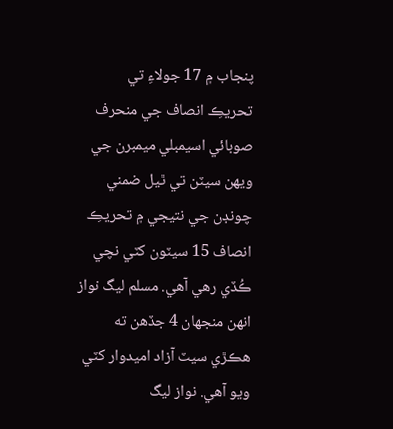پنجاب ۾ 17 جولاءِ تي تحريڪِ انصاف جي منحرف صوبائي اسيمبلي ميمبرن جي ويهن سيٽن تي ٿيل ضمني چونڊن جي نتيجي ۾ تحريڪِ انصاف 15 سيٽون کٽي نچي ڪُڏي رهي آهي. مسلم ليگ نواز انهن منجهان 4 جڏهن ته هڪڙي سيٽ آزاد اميدوار کٽي ويو آهي. نواز ليگ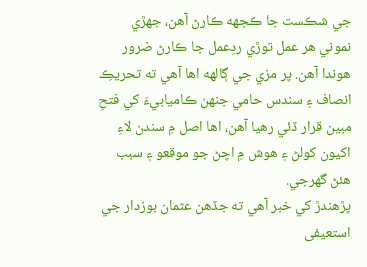جي شڪست جا ڪجهه ڪارڻ آهن، جهڙي نموني هر عمل توڙي ردِعمل جا ڪارڻ ضرور هوندا آهن. پر مزي جي ڳالهه اها آهي ته تحريڪِ انصاف ۽ سندس حامي جنهن ڪاميابيءَ کي فتحِ مبين قرار ڏئي رهيا آهن، اها اصل ۾ سندن لاءِ اکيون کولڻ ۽ هوش ۾ اچڻ جو موقعو ۽ سبب هئڻ گھرجي.
پڙهندڙ کي خبر آهي ته جڏهن عثمان بوزدار جي استعيفى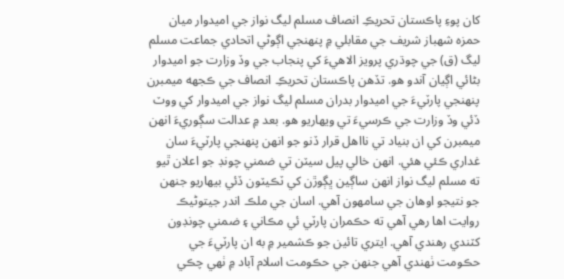کان پوءِ پاڪستان تحريڪِ انصاف مسلم ليگ نواز جي اميدوار ميان حمزه شهباز شريف جي مقابلي ۾ پنهنجي اڳوڻي اتحادي جماعت مسلم ليگ (ق) جي چوڌري پرويز الاهيءَ کي پنجاب جي وڏ وزارت جو اميدوار بڻائي اڳيان آندو هو. تڏهن پاڪستان تحريڪِ انصاف جي ڪجهه ميمبرن پنهنجي پارٽيءَ جي اميدوار بدران مسلم ليگ نواز جي اميدوار کي ووٽ ڏئي وڏ وزارت جي ڪرسيءَ تي ويهاريو هو. بعد ۾ عدالت سڳوريءَ انهن ميمبرن کي ان بنياد تي نااهل قرار ڏنو جو انهن پنهنجي پارٽيءَ سان غداري ڪئي هئي. انهن خالي پيل سيٽن تي ضمني چونڊ جو اعلان ٿيو ته مسلم ليگ نواز انهن ساڳين ڀڳوڙن کي ٽڪيٽون ڏئي بيهاريو جنهن جو نتيجو اوهان جي سامهون آهي. اسان جي ملڪ اندر جيتوڻيڪ روايت اها رهي آهي ته حڪمران پارٽي ئي مڪاني ۽ ضمني چونڊون کٽندي رهندي آهي. ايتري تائين جو ڪشمير ۾ به ان پارٽيءَ جي حڪومت ٺهندي آهي جنهن جي حڪومت اسلام آباد ۾ ٺهي چڪي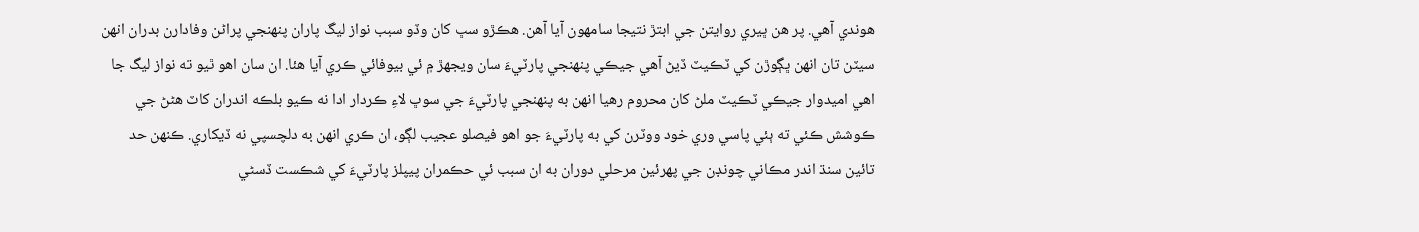هوندي آهي. پر هن ڀيري روايتن جي ابتڙ نتيجا سامهون آيا آهن. هڪڙو سڀ کان وڏو سبب نواز ليگ پاران پنهنجي پراڻن وفادارن بدران انهن سيٽن تان انهن ڀڳوڙن کي ٽڪيٽ ڏيڻ آهي جيڪي پنهنجي پارٽيءَ سان ويجهڙ ۾ ئي بيوفائي ڪري آيا هئا. ان سان اهو ٿيو ته نواز ليگ جا اهي اميدوار جيڪي ٽڪيٽ ملڻ کان محروم رهيا انهن به پنهنجي پارٽيءَ جي سوڀ لاءِ ڪردار ادا نه ڪيو بلڪه اندران کاٽ هڻڻ جي ڪوشش ڪئي ته ٻئي پاسي وري خود ووٽرن کي به پارٽيءَ جو اهو فيصلو عجيب لڳو، ان ڪري انهن به دلچسپي نه ڏيکاري. ڪنهن حد تائين سنڌ اندر مڪاني چونڊن جي پهرئين مرحلي دوران به ان سبب ئي حڪمران پيپلز پارٽيءَ کي شڪست ڏسڻي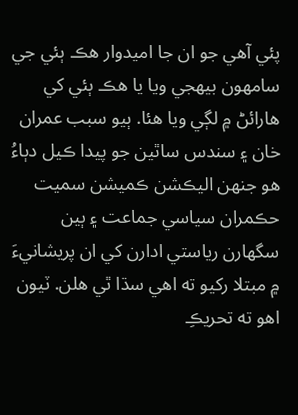پئي آهي جو ان جا اميدوار هڪ ٻئي جي سامهون بيهجي ويا يا هڪ ٻئي کي هارائڻ ۾ لڳي ويا هئا. ٻيو سبب عمران خان ۽ سندس ساٿين جو پيدا ڪيل دٻاءُ هو جنهن اليڪشن ڪميشن سميت حڪمران سياسي جماعت ۽ ٻين سگهارن رياستي ادارن کي ان پريشانيءَ ۾ مبتلا رکيو ته اهي سڌا ٿي هلن. ٽيون اهو ته تحريڪِ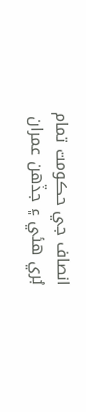انصاف جي حڪومت تمام بُري هئي ۽ جڏهن عمران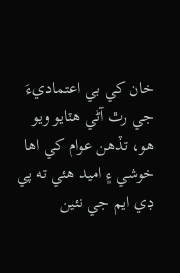خان کي بي اعتماديءَ جي رٿ آڻي هٽايو ويو هو، تڏهن عوام کي اها خوشي ۽ اميد هئي ته پي ڊي ايم جي نئين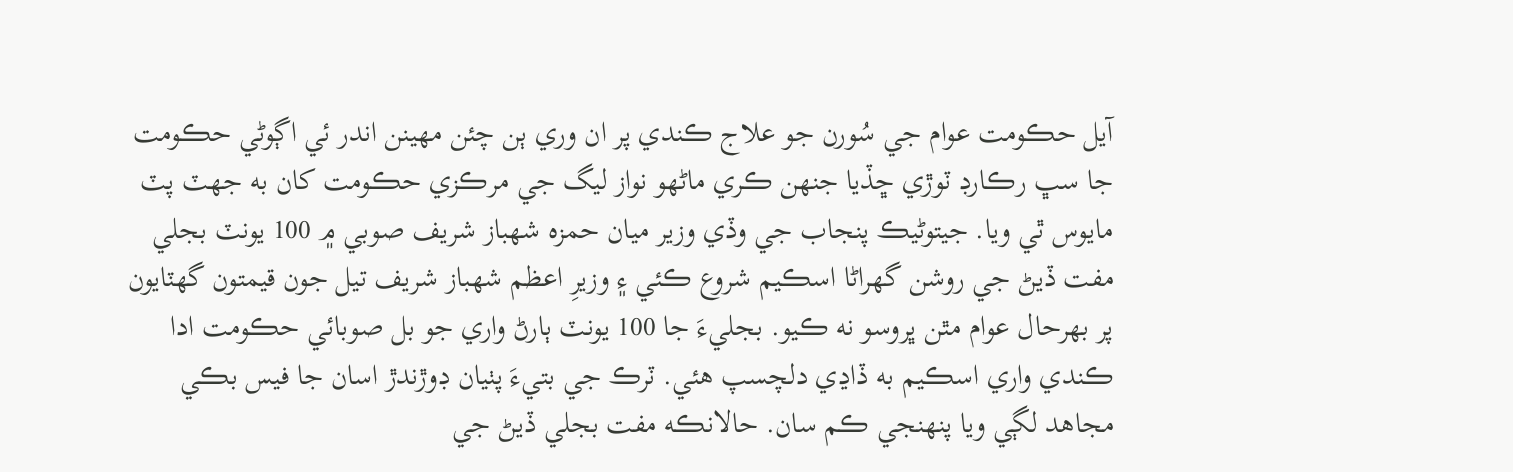آيل حڪومت عوام جي سُورن جو علاج ڪندي پر ان وري ٻن چئن مهينن اندر ئي اڳوڻي حڪومت جا سڀ رڪارڊ ٽوڙي ڇڏيا جنهن ڪري ماڻهو نواز ليگ جي مرڪزي حڪومت کان به جهٽ پٽ مايوس ٿي ويا. جيتوڻيڪ پنجاب جي وڏي وزير ميان حمزه شهباز شريف صوبي ۾ 100 يونٽ بجلي مفت ڏيڻ جي روشن گھراڻا اسڪيم شروع ڪئي ۽ وزيرِ اعظم شهباز شريف تيل جون قيمتون گھٽايون پر بهرحال عوام مٿن ڀروسو نه ڪيو. بجليءَ جا 100 يونٽ ٻارڻ واري جو بل صوبائي حڪومت ادا ڪندي واري اسڪيم به ڏاڍي دلچسپ هئي. ٽرڪ جي بتيءَ پٺيان ڊوڙندڙ اسان جا فيس بڪي مجاهد لڳي ويا پنهنجي ڪم سان. حالانڪه مفت بجلي ڏيڻ جي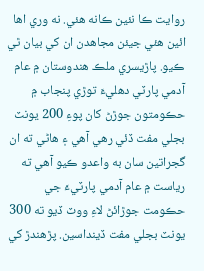روايت ڪا نئين ڪانه هئي. نه وري اها ائين هئي جيئن مجاهدن ان کي بيان ٿي ڪيو. پاڙيسري ملڪ هندوستان ۾ عام آدمي پارٽي دهليءَ توڙي پنجاب ۾ حڪومتون جوڙڻ کان پوءِ 200 يونٽ بجلي مفت ڏئي رهي آهي ۽ هاڻي ته ان گجراتين سان به واعدو ڪيو آهي ته رياست ۾ عام آدمي پارٽيءَ جي حڪومت جوڙائڻ لاءِ ووٽ ڏيو ته 300 يونٽ بجلي مفت ڏينداسين. پڙهندڙ کي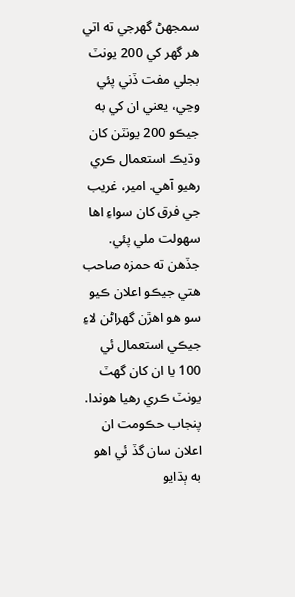سمجهڻ گھرجي ته اتي هر گهر کي 200 يونٽ بجلي مفت ڏني پئي وڃي، يعني ان کي به جيڪو 200 يونٽن کان وڌيڪ استعمال ڪري رهيو آهي. امير، غريب جي فرق کان سواءِ اها سهولت ملي پئي. جڏهن ته حمزه صاحب هتي جيڪو اعلان ڪيو سو هو اهڙن گھراڻن لاءِ جيڪي استعمال ئي 100 يا ان کان گهٽ يونٽ ڪري رهيا هوندا. پنجاب حڪومت ان اعلان سان گڏ ئي اهو به ٻڌايو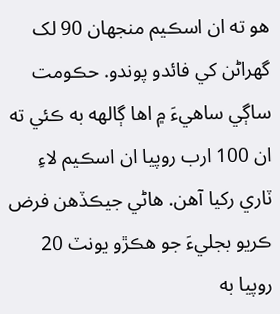هو ته ان اسڪيم منجهان 90 لک گھراڻن کي فائدو پوندو. حڪومت ساڳي ساهيءَ ۾ اها ڳالهه به ڪئي ته ان 100 ارب روپيا ان اسڪيم لاءِ ٽاري رکيا آهن. هاڻي جيڪڏهن فرض ڪريو بجليءَ جو هڪڙو يونٽ 20 روپيا به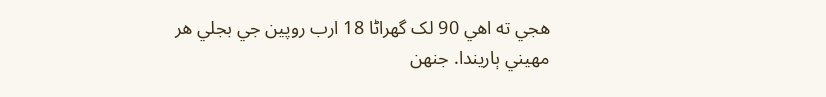هجي ته اهي 90 لک گھراڻا 18 ارب روپين جي بجلي هر مهيني ٻاريندا. جنهن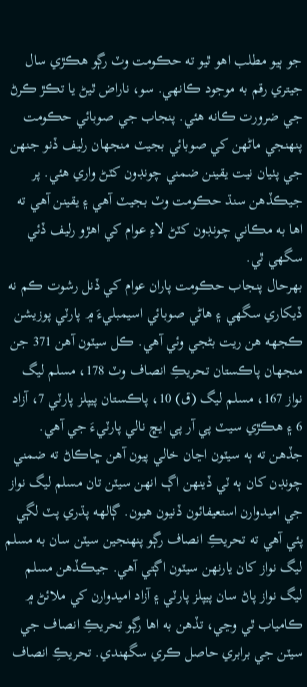جو ٻيو مطلب اهو ٿيو ته حڪومت وٽ رڳو هڪڙي سال جيتري رقم به موجود ڪانهي. سو، ناراض ٿيڻ يا تڪڙ ڪرڻ جي ضرورت ڪانه هئي. پنجاب جي صوبائي حڪومت پنهنجي ماڻهن کي صوبائي بجيٽ منجهان رليف ڏنو جنهن جي پٺيان نيت يقينن ضمني چونڊون کٽڻ واري هئي. پر جيڪڏهن سنڌ حڪومت وٽ بجيٽ آهي ۽ يقينن آهي ته اها به مڪاني چونڊون کٽڻ لاءِ عوام کي اهڙو رليف ڏئي سگهي ٿي.
بهرحال پنجاب حڪومت پاران عوام کي ڏنل رشوت ڪم نه ڏيکاري سگهي ۽ هاڻي صوبائي اسيمبليءَ ۾ پارٽي پوزيشن ڪجهه هن ريت بڻجي وئي آهي. ڪل سيٽون آهن 371 جن منجهان پاڪستان تحريڪِ انصاف وٽ 178، مسلم ليگ نواز 167، مسلم ليگ (ق) 10، پاڪستان پيپلز پارٽي 7، آزاد 6 ۽ هڪڙي سيٽ پي آر پي ايڇ نالي پارٽيءَ جي آهي. جڏهن ته ٻه سيٽون اڃان خالي پيون آهن ڇاڪاڻ ته ضمني چونڊن کان ٻه ٽي ڏينهن اڳ انهن سيٽن تان مسلم ليگ نواز جي اميدوارن استعيفائون ڏنيون هيون. ڳالهه پڌري پٽ لڳي پئي آهي ته تحريڪِ انصاف رڳو پنهنجين سيٽن سان به مسلم ليگ نواز کان يارنهن سيٽون اڳتي آهي. جيڪڏهن مسلم ليگ نواز پاڻ سان پيپلز پارٽي ۽ آزاد اميدوارن کي ملائڻ ۾ ڪامياب ٿي وڃي، تڏهن به اها رڳو تحريڪِ انصاف جي سيٽن جي برابري حاصل ڪري سگهندي. تحريڪِ انصاف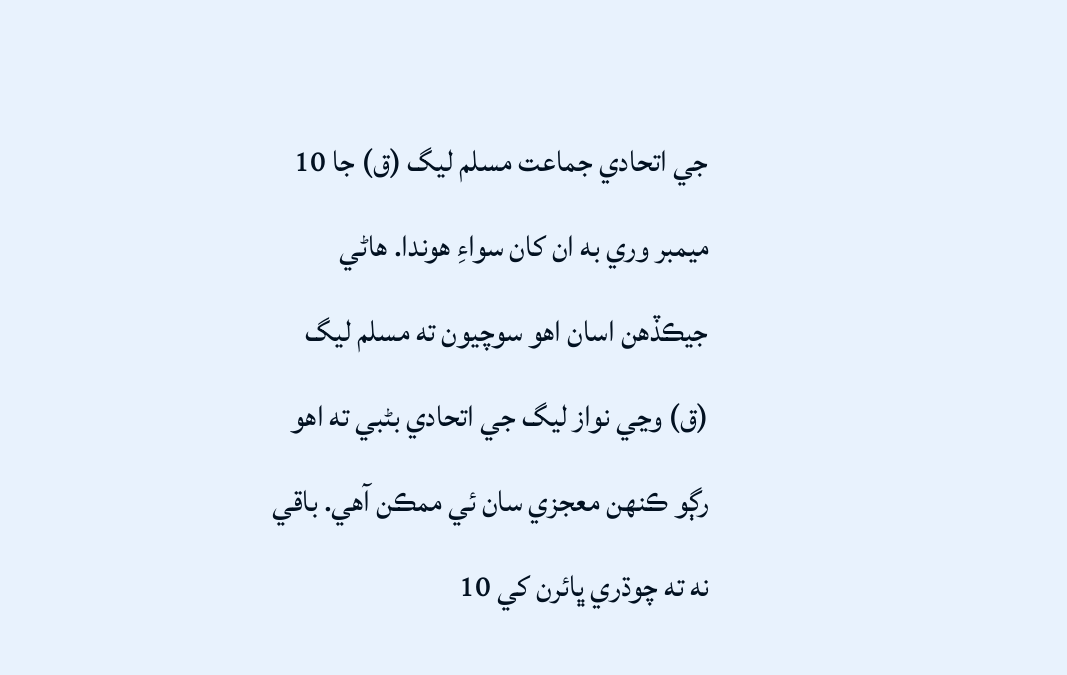جي اتحادي جماعت مسلم ليگ (ق) جا 10 ميمبر وري به ان کان سواءِ هوندا. هاڻي جيڪڏهن اسان اهو سوچيون ته مسلم ليگ (ق) وڃي نواز ليگ جي اتحادي بڻبي ته اهو رڳو ڪنهن معجزي سان ئي ممڪن آهي. باقي نه ته چوڌري ڀائرن کي 10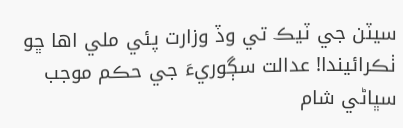سيٽن جي ٽيڪ تي وڏ وزارت پئي ملي اها ڇو ٺڪرائيندا! عدالت سڳوريءَ جي حڪم موجب سڀاڻي شام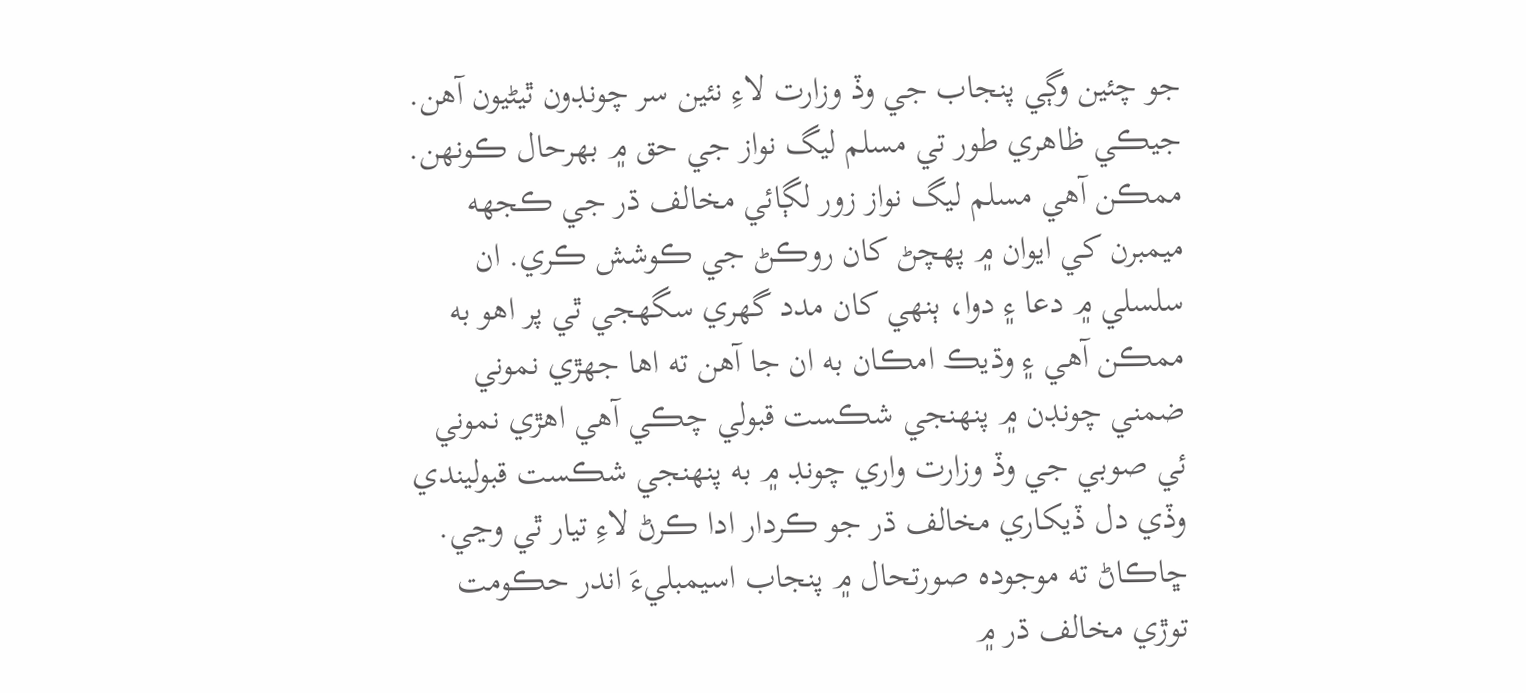جو چئين وڳي پنجاب جي وڏ وزارت لاءِ نئين سر چونڊون ٿيڻيون آهن. جيڪي ظاهري طور تي مسلم ليگ نواز جي حق ۾ بهرحال ڪونهن. ممڪن آهي مسلم ليگ نواز زور لڳائي مخالف ڌر جي ڪجهه ميمبرن کي ايوان ۾ پهچڻ کان روڪڻ جي ڪوشش ڪري. ان سلسلي ۾ دعا ۽ دوا، ٻنهي کان مدد گھري سگهجي ٿي پر اهو به ممڪن آهي ۽ وڌيڪ امڪان به ان جا آهن ته اها جهڙي نموني ضمني چونڊن ۾ پنهنجي شڪست قبولي چڪي آهي اهڙي نموني ئي صوبي جي وڏ وزارت واري چونڊ ۾ به پنهنجي شڪست قبوليندي وڏي دل ڏيکاري مخالف ڌر جو ڪردار ادا ڪرڻ لاءِ تيار ٿي وڃي. ڇاڪاڻ ته موجوده صورتحال ۾ پنجاب اسيمبليءَ اندر حڪومت توڙي مخالف ڌر ۾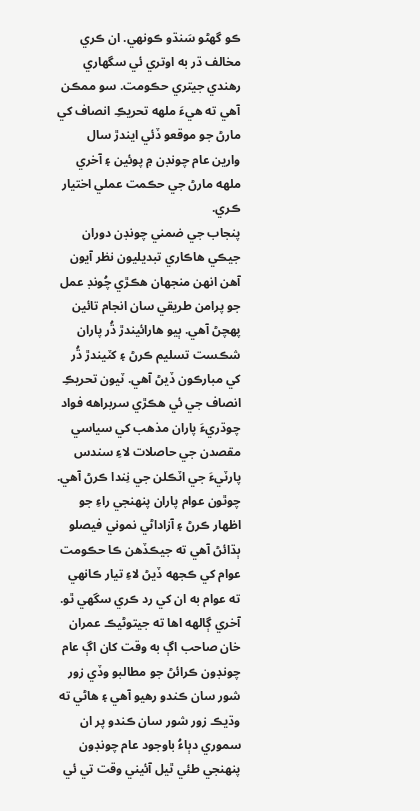ڪو گھڻو سَنڌو ڪونهي. ان ڪري مخالف ڌر به اوتري ئي سگهاري رهندي جيتري حڪومت. سو ممڪن آهي ته هيءَ ملهه تحريڪِ انصاف کي مارڻ جو موقعو ڏئي ايندڙ سال وارين عام چونڊن ۾ پوئين ۽ آخري ملهه مارڻ جي حڪمت عملي اختيار ڪري.
پنجاب جي ضمني چونڊن دوران جيڪي هاڪاري تبديليون نظر آيون آهن انهن منجهان هڪڙي چُونڊ عمل جو پرامن طريقي سان انجام تائين پهچڻ آهي. ٻيو هارائيندڙ ڌُر پاران شڪست تسليم ڪرڻ ۽ کٽيندڙ ڌُر کي مبارڪون ڏيڻ آهي. ٽيون تحريڪِ انصاف جي ئي هڪڙي سربراهه فواد چوڌريءَ پاران مذهب کي سياسي مقصدن جي حاصلات لاءِ سندس پارٽيءَ جي اٽڪلن جي نِندا ڪرڻ آهي. چوٿون عوام پاران پنهنجي راءِ جو اظهار ڪرڻ ۽ آزاداڻي نموني فيصلو ٻڌائڻ آهي ته جيڪڏهن ڪا حڪومت عوام کي ڪجهه ڏيڻ لاءِ تيار ڪانهي ته عوام به ان کي رد ڪري سگهي ٿو. آخري ڳالهه اها ته جيتوڻيڪ عمران خان صاحب اڳ به وقت کان اڳ عام چونڊون ڪرائڻ جو مطالبو وڏي زور شور سان ڪندو رهيو آهي ۽ هاڻي ته وڌيڪ زور شور سان ڪندو پر ان سموري دٻاءُ باوجود عام چونڊون پنهنجي طئي ٿيل آئيني وقت تي ئي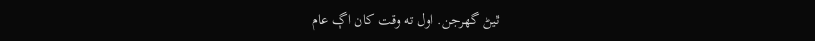ٿيڻ گھرجن. اول ته وقت کان اڳ عام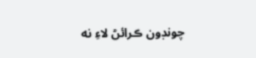چونڊون ڪرائڻ لاءِ نه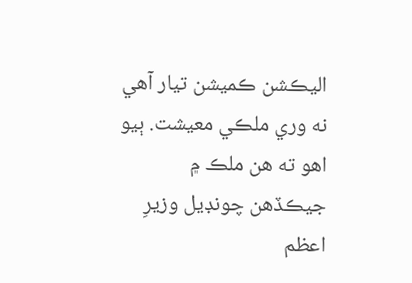اليڪشن ڪميشن تيار آهي نه وري ملڪي معيشت. ٻيو اهو ته هن ملڪ ۾ جيڪڏهن چونڊيل وزيرِ اعظم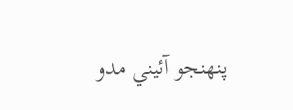پنهنجو آئيني مدو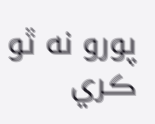پورو نه ٿو ڪري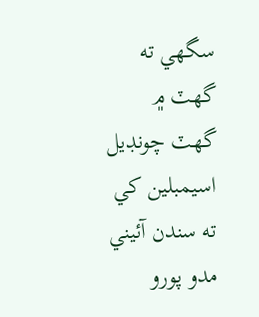سگهي ته گھٽ ۾ گھٽ چونڊيل اسيمبلين کي ته سندن آئيني مدو پورو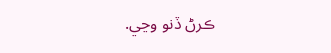ڪرڻ ڏنو وڃي.